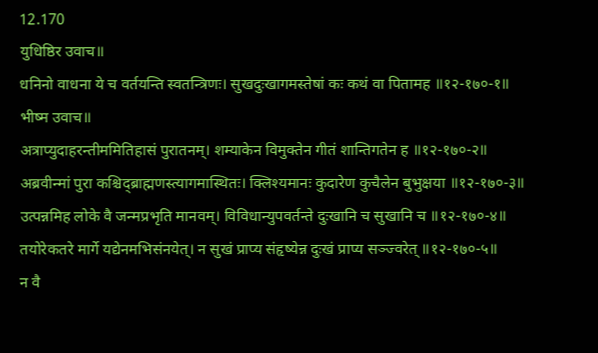12.170
युधिष्ठिर उवाच॥
धनिनो वाधना ये च वर्तयन्ति स्वतन्त्रिणः। सुखदुःखागमस्तेषां कः कथं वा पितामह ॥१२-१७०-१॥
भीष्म उवाच॥
अत्राप्युदाहरन्तीममितिहासं पुरातनम्। शम्याकेन विमुक्तेन गीतं शान्तिगतेन ह ॥१२-१७०-२॥
अब्रवीन्मां पुरा कश्चिद्ब्राह्मणस्त्यागमास्थितः। क्लिश्यमानः कुदारेण कुचैलेन बुभुक्षया ॥१२-१७०-३॥
उत्पन्नमिह लोके वै जन्मप्रभृति मानवम्। विविधान्युपवर्तन्ते दुःखानि च सुखानि च ॥१२-१७०-४॥
तयोरेकतरे मार्गे यद्येनमभिसंनयेत्। न सुखं प्राप्य संहृष्येन्न दुःखं प्राप्य सञ्ज्वरेत् ॥१२-१७०-५॥
न वै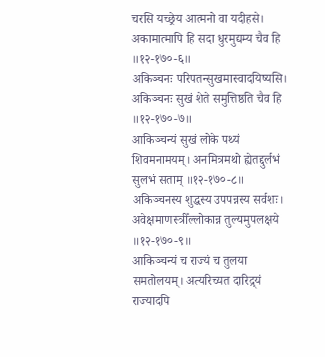चरसि यच्छ्रेय आत्मनो वा यदीहसे। अकामात्मापि हि सदा धुरमुद्यम्य चैव हि ॥१२-१७०-६॥
अकिञ्चनः परिपतन्सुखमास्वादयिष्यसि। अकिञ्चनः सुखं शेते समुत्तिष्ठति चैव हि ॥१२-१७०-७॥
आकिञ्चन्यं सुखं लोके पथ्यं शिवमनामयम्। अनमित्रमथो ह्येतद्दुर्लभं सुलभं सताम् ॥१२-१७०-८॥
अकिञ्चनस्य शुद्धस्य उपपन्नस्य सर्वशः। अवेक्षमाणस्त्रीँल्लोकान्न तुल्यमुपलक्षये ॥१२-१७०-९॥
आकिञ्चन्यं च राज्यं च तुलया समतोलयम्। अत्यरिच्यत दारिद्र्यं राज्यादपि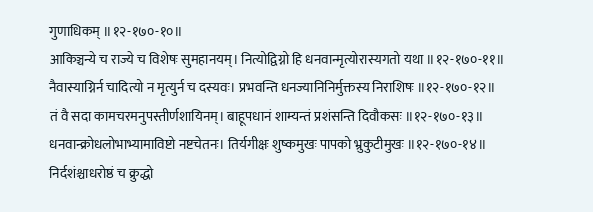गुणाधिकम् ॥१२-१७०-१०॥
आकिञ्चन्ये च राज्ये च विशेषः सुमहानयम्। नित्योद्विग्नो हि धनवान्मृत्योरास्यगतो यथा ॥१२-१७०-११॥
नैवास्याग्निर्न चादित्यो न मृत्युर्न च दस्यवः। प्रभवन्ति धनज्यानिनिर्मुक्तस्य निराशिषः ॥१२-१७०-१२॥
तं वै सदा कामचरमनुपस्तीर्णशायिनम्। बाहूपधानं शाम्यन्तं प्रशंसन्ति दिवौकसः ॥१२-१७०-१३॥
धनवान्क्रोधलोभाभ्यामाविष्टो नष्टचेतनः। तिर्यगीक्षः शुष्कमुखः पापको भ्रुकुटीमुखः ॥१२-१७०-१४॥
निर्दशंश्चाधरोष्ठं च क्रुद्धो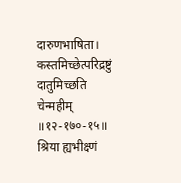दारुणभाषिता। कस्तमिच्छेत्परिद्रष्टुं दातुमिच्छति चेन्महीम् ॥१२-१७०-१५॥
श्रिया ह्यभीक्ष्णं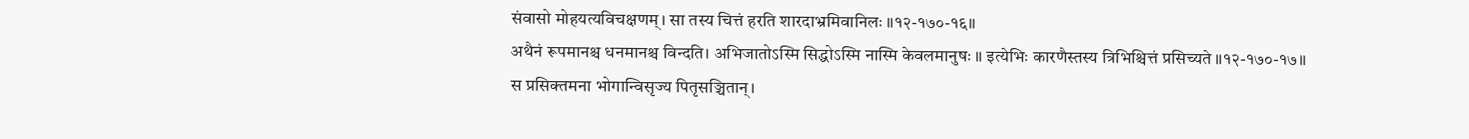संवासो मोहयत्यविचक्षणम्। सा तस्य चित्तं हरति शारदाभ्रमिवानिलः ॥१२-१७०-१६॥
अथैनं रूपमानश्च धनमानश्च विन्दति। अभिजातोऽस्मि सिद्धोऽस्मि नास्मि केवलमानुषः ॥ इत्येभिः कारणैस्तस्य त्रिभिश्चित्तं प्रसिच्यते ॥१२-१७०-१७॥
स प्रसिक्तमना भोगान्विसृज्य पितृसञ्चितान्।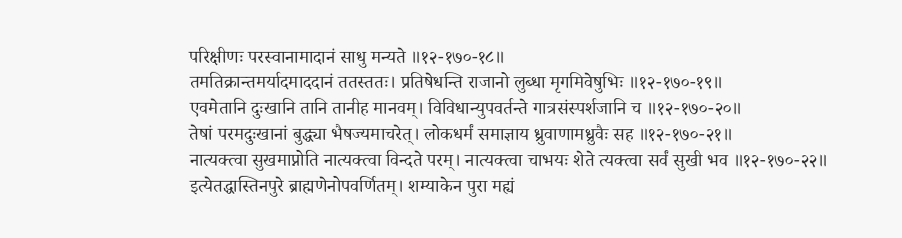परिक्षीणः परस्वानामादानं साधु मन्यते ॥१२-१७०-१८॥
तमतिक्रान्तमर्यादमाददानं ततस्ततः। प्रतिषेधन्ति राजानो लुब्धा मृगमिवेषुभिः ॥१२-१७०-१९॥
एवमेतानि दुःखानि तानि तानीह मानवम्। विविधान्युपवर्तन्ते गात्रसंस्पर्शजानि च ॥१२-१७०-२०॥
तेषां परमदुःखानां बुद्ध्या भैषज्यमाचरेत्। लोकधर्मं समाज्ञाय ध्रुवाणामध्रुवैः सह ॥१२-१७०-२१॥
नात्यक्त्वा सुखमाप्नोति नात्यक्त्वा विन्दते परम्। नात्यक्त्वा चाभयः शेते त्यक्त्वा सर्वं सुखी भव ॥१२-१७०-२२॥
इत्येतद्धास्तिनपुरे ब्राह्मणेनोपवर्णितम्। शम्याकेन पुरा मह्यं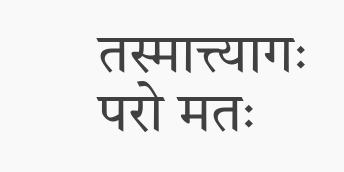तस्मात्त्यागः परो मतः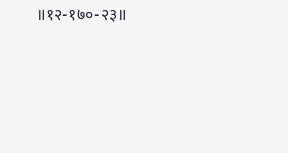॥१२-१७०-२३॥